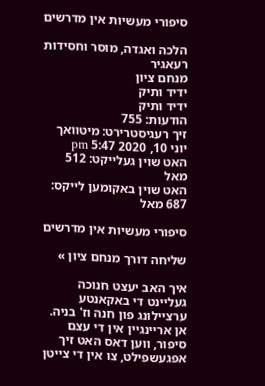סיפורי מעשיות אין מדרשים

הלכה ואגדה, מוסר וחסידות
רעאגיר
מנחם ציון
ידיד ותיק
ידיד ותיק
הודעות: 755
זיך רעגיסטרירט: מיטוואך יוני 10, 2020 5:47 pm
האט שוין געלייקט: 512 מאל
האט שוין באקומען לייקס: 687 מאל

סיפורי מעשיות אין מדרשים

שליחה דורך מנחם ציון »

איך האב יעצט חנוכה געליינט די באקאנטע ערציילונג פון חנה וז' בניה.
אן אריינגיין אין די עצם סיפור, ווען דאס האט זיך אפגעשפילט, צו אין די צייטן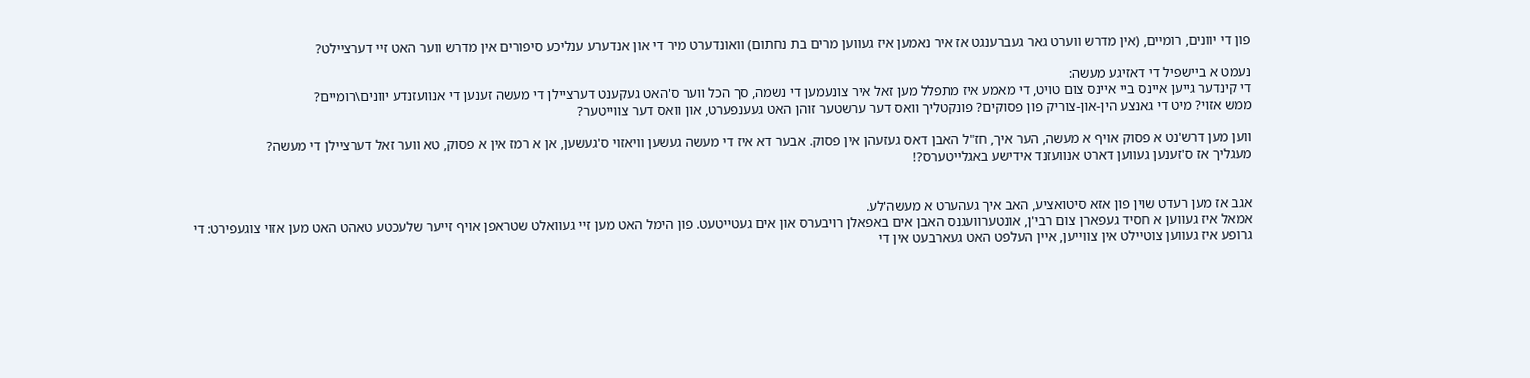פון די יוונים, רומיים, (אין מדרש ווערט גאר געברענגט אז איר נאמען איז געווען מרים בת נחתום) וואונדערט מיר די און אנדערע ענליכע סיפורים אין מדרש ווער האט זיי דערציילט?

נעמט א ביישפיל די דאזיגע מעשה:
די קינדער גייען איינס ביי איינס צום טויט, די מאמע איז מתפלל מען זאל איר צונעמען די נשמה, סך הכל ווער ס'האט געקענט דערציילן די מעשה זענען די אנוועזנדע יוונים\רומיים?
ממש אזוי? מיט די גאנצע הין-און-צוריק פון פסוקים? פונקטליך וואס דער ערשטער זוהן האט געענפערט, און וואס דער צווייטער?

ווען מען דרש'נט א פסוק אויף א מעשה, הער איך, חז"ל האבן דאס געזעהן אין פסוק. אבער דא איז די מעשה געשען וויאזוי ס'געשען, אן א רמז אין א פסוק, טא ווער זאל דערציילן די מעשה?
מעגליך אז ס'זענען געווען דארט אנוועזנד אידישע באגלייטערס?!


אגב אז מען רעדט שוין פון אזא סיטואציע, האב איך געהערט א מעשה'לע.
אמאל איז געווען א חסיד געפארן צום רבי'ן, אונטערוועגנס האבן אים באפאלן רויבערס און אים געטייטעט. פון הימל האט מען זיי געוואלט שטראפן אויף זייער שלעכטע טאהט האט מען אזוי צוגעפירט: די גרופע איז געווען צוטיילט אין צווייען, איין העלפט האט געארבעט אין די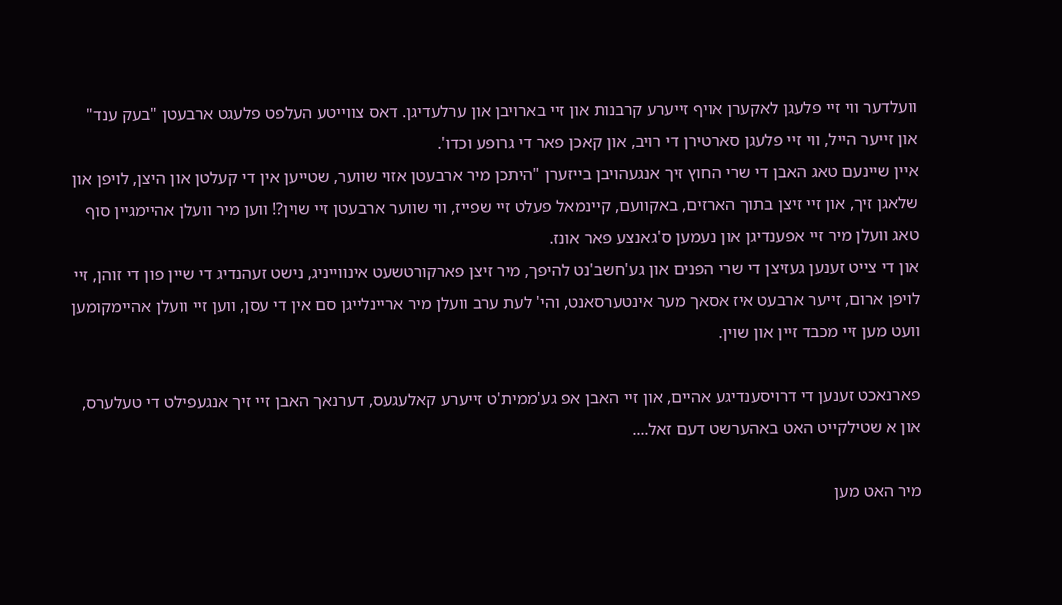וועלדער ווי זיי פלעגן לאקערן אויף זייערע קרבנות און זיי בארויבן און ערלעדיגן. דאס צווייטע העלפט פלעגט ארבעטן "בעק ענד" און זייער הייל, ווי זיי פלעגן סארטירן די רויב, און קאכן פאר די גרופע וכדו'.
איין שיינעם טאג האבן די שרי החוץ זיך אנגעהויבן בייזערן "היתכן מיר ארבעטן אזוי שווער, שטייען אין די קעלטן און היצן, לויפן און שלאגן זיך, און זיי זיצן בתוך הארזים, באקוועם, קיינמאל פעלט זיי שפייז, ווי שווער ארבעטן זיי שוין?! ווען מיר וועלן אהיימגיין סוף טאג וועלן מיר זיי אפענדיגן און נעמען ס'גאנצע פאר אונז.
און די צייט זענען געזיצן די שרי הפנים און גע'חשב'נט להיפך, מיר זיצן פארקורטשעט אינווייניג, נישט זעהנדיג די שיין פון די זוהן, זיי לויפן ארום, זייער ארבעט איז אסאך מער אינטערסאנט, והי' לעת ערב וועלן מיר אריינלייגן סם אין די עסן, ווען זיי וועלן אהיימקומען וועט מען זיי מכבד זיין און שוין.

פארנאכט זענען די דרויסענדיגע אהיים, און זיי האבן אפ גע'ממית'ט זייערע קאלעגעס, דערנאך האבן זיי זיך אנגעפילט די טעלערס, און א שטילקייט האט באהערשט דעם זאל....

מיר האט מען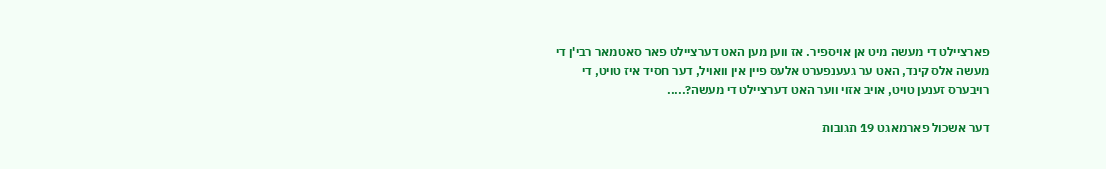פארציילט די מעשה מיט אן אויספיר. אז ווען מען האט דערציילט פאר סאטמאר רבי'ן די מעשה אלס קינד, האט ער געענפערט אלעס פיין אין וואויל, דער חסיד איז טויט, די רויבערס זענען טויט, אויב אזוי ווער האט דערציילט די מעשה?.....

דער אשכול פארמאגט 19 תגובות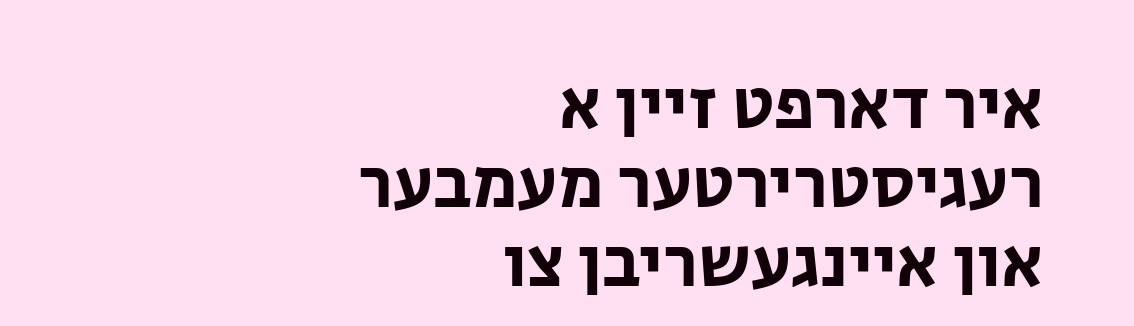איר דארפט זיין א רעגיסטרירטער מעמבער און איינגעשריבן צו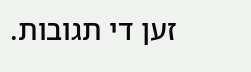זען די תגובות.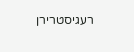רעגיסטרירן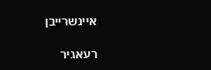איינשרייבן

רעאגיר